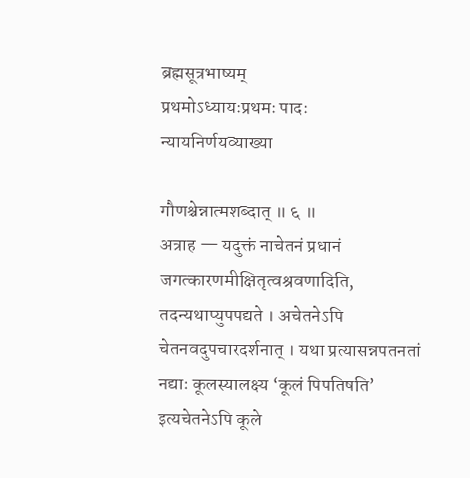ब्रह्मसूत्रभाष्यम्
प्रथमोऽध्यायःप्रथमः पादः
न्यायनिर्णयव्याख्या

गौणश्चेन्नात्मशब्दात् ॥ ६ ॥
अत्राह — यदुक्तं नाचेतनं प्रधानं जगत्कारणमीक्षितृत्वश्रवणादिति, तदन्यथाप्युपपद्यते । अचेतनेऽपि चेतनवदुपचारदर्शनात् । यथा प्रत्यासन्नपतनतां नद्याः कूलस्यालक्ष्य ‘कूलं पिपतिषति’ इत्यचेतनेऽपि कूले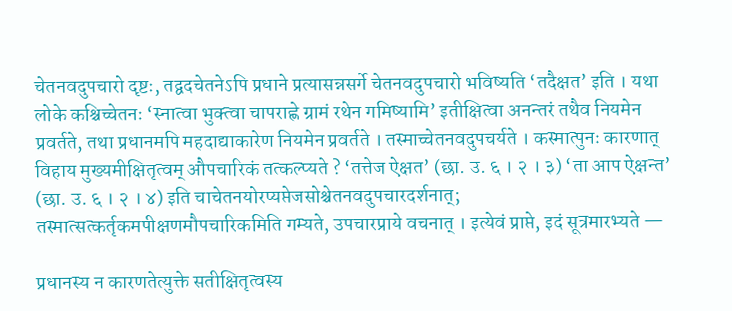चेतनवदुपचारो दृष्टः, तद्वदचेतनेऽपि प्रधाने प्रत्यासन्नसर्गे चेतनवदुपचारो भविष्यति ‘तदैक्षत’ इति । यथा लोके कश्चिच्चेतनः ‘स्नात्वा भुक्त्वा चापराह्णे ग्रामं रथेन गमिष्यामि’ इतीक्षित्वा अनन्तरं तथैव नियमेन प्रवर्तते, तथा प्रधानमपि महदाद्याकारेण नियमेन प्रवर्तते । तस्माच्चेतनवदुपचर्यते । कस्मात्पुनः कारणात् विहाय मुख्यमीक्षितृत्वम् औपचारिकं तत्कल्प्यते ? ‘तत्तेज ऐक्षत’ (छा. उ. ६ । २ । ३) ‘ता आप ऐक्षन्त’ (छा. उ. ६ । २ । ४) इति चाचेतनयोरप्यप्तेजसोश्चेतनवदुपचारदर्शनात्; तस्मात्सत्कर्तृकमपीक्षणमौपचारिकमिति गम्यते, उपचारप्राये वचनात् । इत्येवं प्राप्ते, इदं सूत्रमारभ्यते —

प्रधानस्य न कारणतेत्युक्ते सतीक्षितृत्वस्य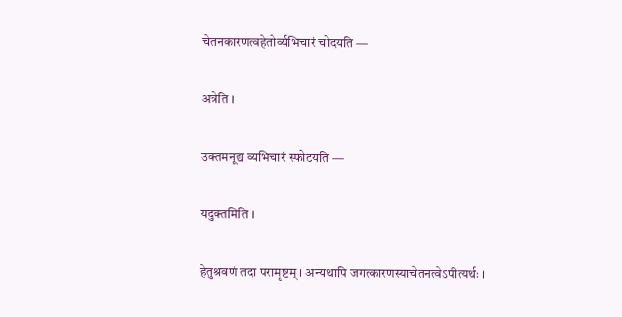चेतनकारणत्वहेतोर्व्यभिचारं चोदयति —

अत्रेति ।

उक्तमनूद्य व्यभिचारं स्फोटयति —

यदुक्तमिति ।

हेतुश्रवणं तदा परामृष्टम् । अन्यथापि जगत्कारणस्याचेतनत्वेऽपीत्यर्थः ।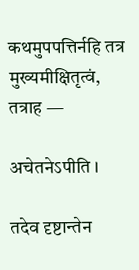कथमुपपत्तिर्नहि तत्र मुख्यमीक्षितृत्वं, तत्राह —

अचेतनेऽपीति ।

तदेव दृष्टान्तेन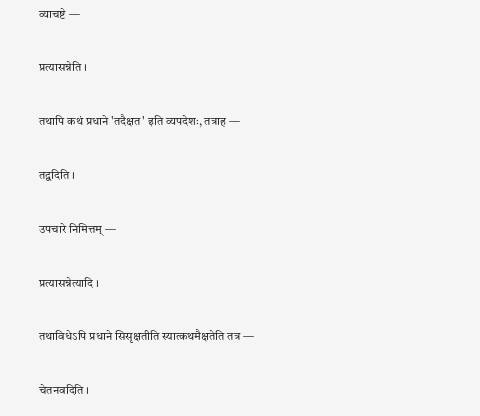व्याचष्टे —

प्रत्यासन्नेति ।

तथापि कथं प्रधाने 'तदैक्षत' इति व्यपदेशः, तत्राह —

तद्वदिति ।

उपचारे निमित्तम् —

प्रत्यासन्नेत्यादि ।

तथाविधेऽपि प्रधाने सिसृक्षतीति स्यात्कथमैक्षतेति तत्र —

चेतनवदिति ।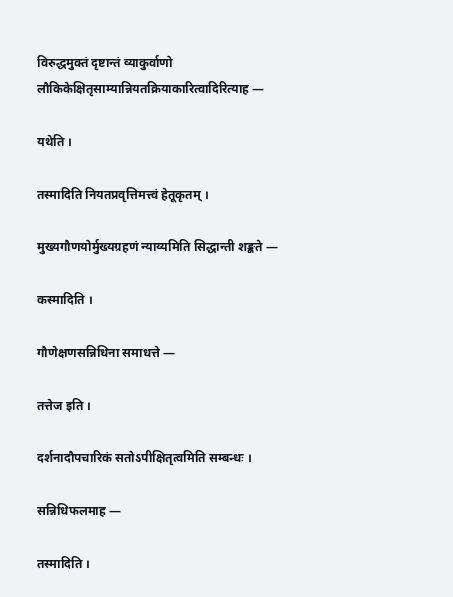विरुद्धमुक्तं दृष्टान्तं व्याकुर्वाणो लौकिकेक्षितृसाम्यान्नियतक्रियाकारित्वादिरित्याह —

यथेति ।

तस्मादिति नियतप्रवृत्तिमत्त्वं हेतूकृतम् ।

मुख्यगौणयोर्मुख्यग्रहणं न्याय्यमिति सिद्धान्ती शङ्कते —

कस्मादिति ।

गौणेक्षणसन्निधिना समाधत्ते —

तत्तेज इति ।

दर्शनादौपचारिकं सतोऽपीक्षितृत्वमिति सम्बन्धः ।

सन्निधिफलमाह —

तस्मादिति ।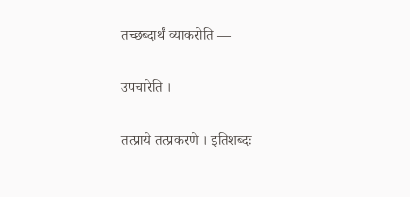तच्छब्दार्थं व्याकरोति —

उपचारेति ।

तत्प्राये तत्प्रकरणे । इतिशब्दः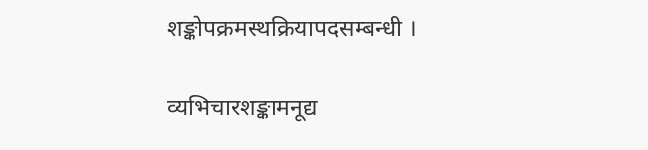शङ्कोपक्रमस्थक्रियापदसम्बन्धी ।

व्यभिचारशङ्कामनूद्य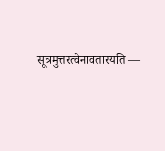सूत्रमुत्तरत्वेनावतारयति —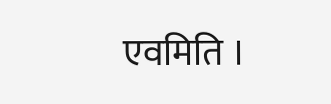एवमिति ।